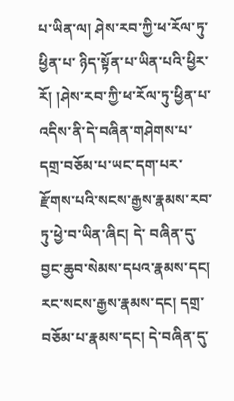པ་ཡིན་ལ། ཤེས་རབ་ཀྱི་ཕ་རོལ་ཏུ་ཕྱིན་པ་ ཉིད་སྟོན་པ་ཡིན་པའི་ཕྱིར་རོ། །ཤེས་རབ་ཀྱི་ཕ་རོལ་ཏུ་ཕྱིན་པ་འདིས་ནི་དེ་བཞིན་གཤེགས་པ་དགྲ་བཅོམ་པ་ཡང་དག་པར་རྫོགས་པའི་སངས་རྒྱས་རྣམས་རབ་ཏུ་ཕྱེ་བ་ཡིན་ཞིང། དེ་ བཞིན་དུ་བྱང་ཆུབ་སེམས་དཔའ་རྣམས་དང། རང་སངས་རྒྱས་རྣམས་དང། དགྲ་བཅོམ་པ་རྣམས་དང། དེ་བཞིན་དུ་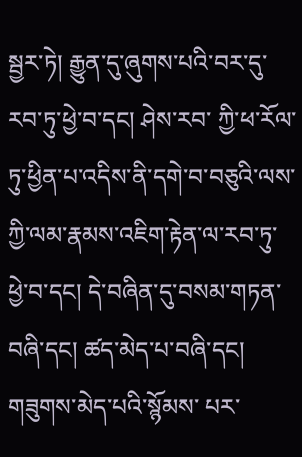སྦྱར་ཏེ། རྒྱུན་དུ་ཞུགས་པའི་བར་དུ་རབ་ཏུ་ཕྱེ་བ་དང། ཤེས་རབ་ ཀྱི་ཕ་རོལ་ཏུ་ཕྱིན་པ་འདིས་ནི་དགེ་བ་བཅུའི་ལས་ཀྱི་ལམ་རྣམས་འཇིག་རྟེན་ལ་རབ་ཏུ་ཕྱེ་བ་དང། དེ་བཞིན་དུ་བསམ་གཏན་བཞི་དང། ཚད་མེད་པ་བཞི་དང། གཟུགས་མེད་པའི་སྙོམས་ པར་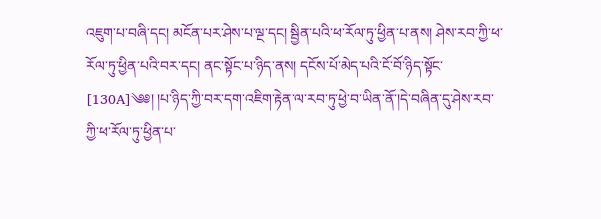འཇུག་པ་བཞི་དང། མངོན་པར་ཤེས་པ་ལྔ་དང། སྦྱིན་པའི་ཕ་རོལ་ཏུ་ཕྱིན་པ་ནས། ཤེས་རབ་ཀྱི་ཕ་རོལ་ཏུ་ཕྱིན་པའི་བར་དང། ནང་སྟོང་པ་ཉིད་ནས། དངོས་པོ་མེད་པའི་ངོ་བོ་ཉིད་སྟོང་ [130A]༄༅། །པ་ཉིད་ཀྱི་བར་དག་འཇིག་རྟེན་ལ་རབ་ཏུ་ཕྱེ་བ་ཡིན་ནོ་།དེ་བཞིན་དུ་ཤེས་རབ་ཀྱི་ཕ་རོལ་ཏུ་ཕྱིན་པ་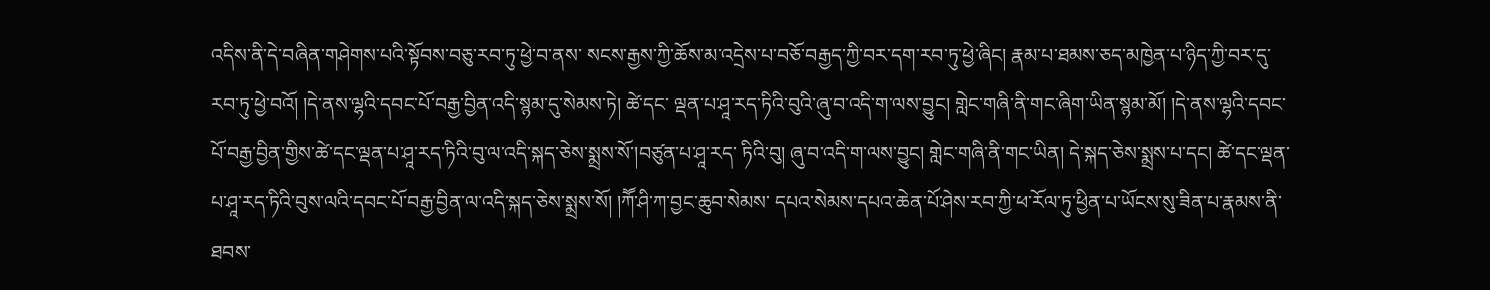འདིས་ནི་དེ་བཞིན་གཤེགས་པའི་སྟོབས་བཅུ་རབ་ཏུ་ཕྱེ་བ་ནས་ སངས་རྒྱས་ཀྱི་ཆོས་མ་འདྲེས་པ་བཅོ་བརྒྱད་ཀྱི་བར་དག་རབ་ཏུ་ཕྱེ་ཞིང། རྣམ་པ་ཐམས་ཅད་མཁྱེན་པ་ཉིད་ཀྱི་བར་དུ་རབ་ཏུ་ཕྱེ་བའོ། །དེ་ནས་ལྷའི་དབང་པོ་བརྒྱ་བྱིན་འདི་སྙམ་དུ་སེམས་ཏེ། ཚེ་དང་ ལྡན་པ་ཤཱ་རད་ཏིའི་བུའི་ཞུ་བ་འདི་ག་ལས་བྱུང། གླེང་གཞི་ནི་གང་ཞིག་ཡིན་སྙམ་མོ། །དེ་ནས་ལྷའི་དབང་པོ་བརྒྱ་བྱིན་གྱིས་ཚེ་དང་ལྡན་པ་ཤཱ་རད་ཏིའི་བུ་ལ་འདི་སྐད་ཅེས་སྨྲས་སོ་།བཙུན་པ་ཤཱ་རད་ ཏིའི་བུ། ཞུ་བ་འདི་ག་ལས་བྱུང། གླེང་གཞི་ནི་གང་ཡིན། དེ་སྐད་ཅེས་སྨྲས་པ་དང། ཚེ་དང་ལྡན་པ་ཤཱ་རད་ཏིའི་བུས་ལའི་དབང་པོ་བརྒྱ་བྱིན་ལ་འདི་སྐད་ཅེས་སྨྲས་སོ། །ཀཽ་ཤི་ཀ་བྱང་ཆུབ་སེམས་ དཔའ་སེམས་དཔའ་ཆེན་པོ་ཤེས་རབ་ཀྱི་ཕ་རོལ་ཏུ་ཕྱིན་པ་ཡོངས་སུ་ཟིན་པ་རྣམས་ནི་ཐབས་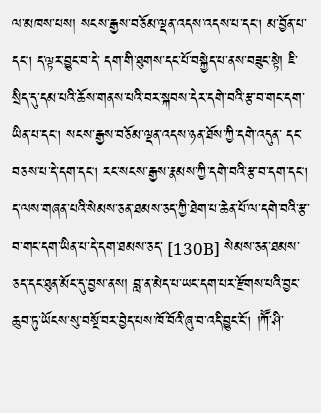ལ་མཁས་པས། སངས་རྒྱས་བཅོམ་ལྡན་འདས་འདས་པ་དང། མ་བྱོན་པ་དང། ད་ལྟར་བྱུང་བ་དེ་ དག་གི་ཐུགས་དང་པོ་བསྐྱེད་པ་ནས་བཟུང་སྟེ། ཇི་སྲིད་དུ་དམ་པའི་ཆོས་གནས་པའི་བར་སྐབས་དེར་དགེ་བའི་རྩ་བ་གང་དག་ཡིན་པ་དང། སངས་རྒྱས་བཅོམ་ལྡན་འདས་ཉན་ཐོས་ཀྱི་དགེ་འདུན་ དང་བཅས་པ་དེ་དག་དང། རང་སངས་རྒྱས་རྣམས་ཀྱི་དགེ་བའི་རྩ་བ་དག་དང། ད་ལས་གཞན་པའི་སེམས་ཅན་ཐམས་ཅད་ཀྱི་ཐེག་པ་ཆེན་པོ་ལ་དགེ་བའི་རྩ་བ་གང་དག་ཡིན་པ་དེ་དག་ཐམས་ཅད་ [130B] སེམས་ཅན་ཐམས་ཅད་དང་ཐུན་མོང་དུ་བྱས་ནས། བླ་ན་མེད་པ་ཡང་དག་པར་རྫོགས་པའི་བྱང་ཆུབ་ཏུ་ཡོངས་སུ་བསྔོ་བར་བྱེད་པས་ཁོ་བོའི་ཞུ་བ་འདི་བྱུང་ངོ། །ཀཽ་ཤི་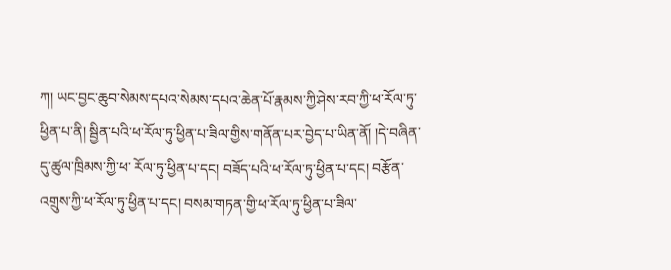ཀ། ཡང་བྱང་ཆུབ་སེམས་དཔའ་སེམས་དཔའ་ཆེན་པོ་རྣམས་ཀྱི་ཤེས་རབ་ཀྱི་ཕ་རོལ་ཏུ་ཕྱིན་པ་ནི། སྦྱིན་པའི་ཕ་རོལ་ཏུ་ཕྱིན་པ་ཟིལ་གྱིས་གནོན་པར་བྱེད་པ་ཡིན་ནོ། །དེ་བཞིན་དུ་ཚུལ་ཁྲིམས་ཀྱི་ཕ་ རོལ་ཏུ་ཕྱིན་པ་དང། བཟོད་པའི་ཕ་རོལ་ཏུ་ཕྱིན་པ་དང། བརྩོན་འགྲུས་ཀྱི་ཕ་རོལ་ཏུ་ཕྱིན་པ་དང། བསམ་གཏན་གྱི་ཕ་རོལ་ཏུ་ཕྱིན་པ་ཟིལ་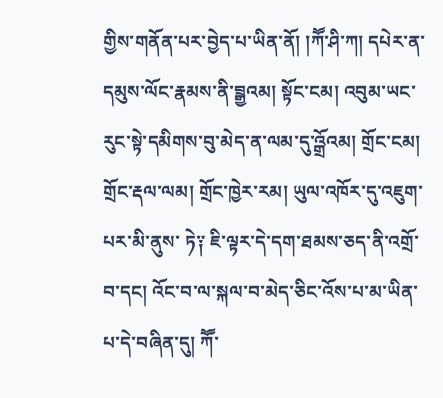གྱིས་གནོན་པར་བྱེད་པ་ཡིན་ནོ། །ཀཽ་ཤི་ཀ། དཔེར་ན་ དམུས་ལོང་རྣམས་ནི་བྲྒྱའམ། སྟོང་ངམ། འབུམ་ཡང་རུང་སྟེ་དམིགས་བུ་མེད་ན་ལམ་དུ་འྒྲོའམ། གྲོང་ངམ། གྲོང་རྡལ་ལམ། གྲོང་ཁྱེར་རམ། ཡུལ་འཁོར་དུ་འཇུག་པར་མི་ནུས་ ཏེ༑ ཇི་ལྟར་དེ་དག་ཐམས་ཅད་ནི་འགྲོ་བ་དང། འོང་བ་ལ་སྐལ་བ་མེད་ཅིང་འོས་པ་མ་ཡིན་པ་དེ་བཞིན་དུ། ཀཽ་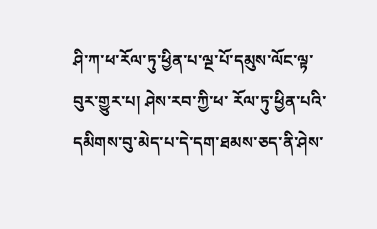ཤི་ཀ་ཕ་རོལ་ཏུ་ཕྱིན་པ་ལྔ་པོ་དམུས་ལོང་ལྟ་བུར་གྱུར་པ། ཤེས་རབ་ཀྱི་ཕ་ རོལ་ཏུ་ཕྱིན་པའི་དམིགས་བུ་མེད་པ་དེ་དག་ཐམས་ཅད་ནི་ཤེས་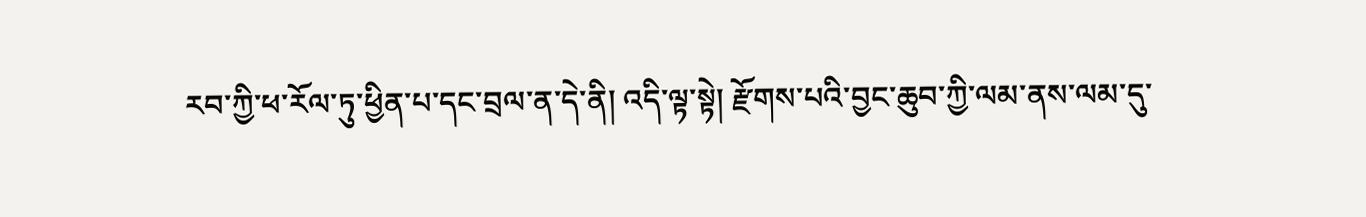རབ་ཀྱི་ཕ་རོལ་ཏུ་ཕྱིན་པ་དང་བྲལ་ན་དེ་ནི། འདི་ལྟ་སྟེ། རྫོགས་པའི་བྱང་ཆུབ་ཀྱི་ལམ་ནས་ལམ་དུ་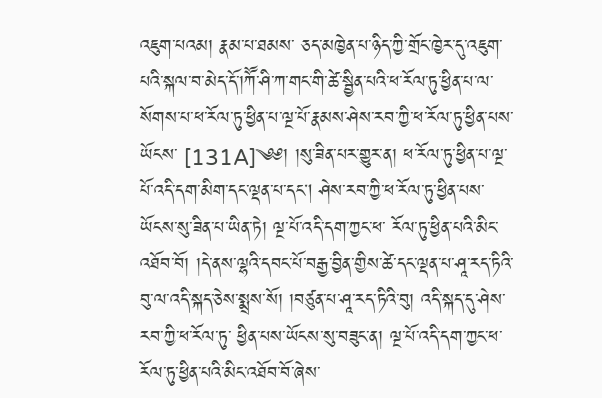འཇུག་པའམ། རྣམ་པ་ཐམས་ ཅད་མཁྱེན་པ་ཉིད་ཀྱི་གྲོང་ཁྱེར་དུ་འཇུག་པའི་སྐལ་བ་མེད་དོ་།ཀཽ་ཤི་ཀ་གང་གི་ཚེ་སྦྱིན་པའི་ཕ་རོལ་ཏུ་ཕྱིན་པ་ལ་སོགས་པ་ཕ་རོལ་ཏུ་ཕྱིན་པ་ལྔ་པོ་རྣམས་ཤེས་རབ་ཀྱི་ཕ་རོལ་ཏུ་ཕྱིན་པས་ཡོངས་ [131A]༄༅། །སུ་ཟིན་པར་གྱུར་ན། ཕ་རོལ་ཏུ་ཕྱིན་པ་ལྔ་པོ་འདི་དག་མིག་དང་ལྡན་པ་དང། ཤེས་རབ་ཀྱི་ཕ་རོལ་ཏུ་ཕྱིན་པས་ཡོངས་སུ་ཟིན་པ་ཡིན་ཏེ། ལྔ་པོ་འདི་དག་ཀྱང་ཕ་ རོལ་ཏུ་ཕྱིན་པའི་མིང་འཐོབ་བོ། །དེ་ནས་ལྷའི་དབང་པོ་བརྒྱ་བྱིན་གྱིས་ཚེ་དང་ལྡན་པ་ཤཱ་རད་ཏིའི་བུ་ལ་འདི་སྐད་ཅེས་སྨྲས་སོ། །བཙུན་པ་ཤཱ་རད་ཏིའི་བུ། འདི་སྐད་དུ་ཤེས་རབ་ཀྱི་ཕ་རོལ་ཏུ་ ཕྱིན་པས་ཡོངས་སུ་བཟུང་ན། ལྔ་པོ་འདི་དག་ཀྱང་ཕ་རོལ་ཏུ་ཕྱིན་པའི་མིང་འཐོབ་བོ་ཞེས་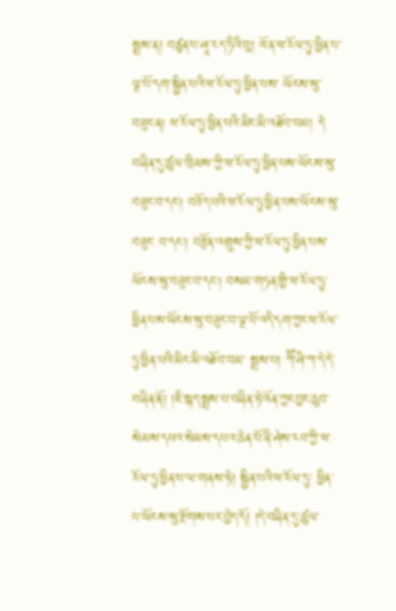སྨྲས་ན། བཙུན་པ་ཤཱ་རད་ཏིའི་བུ། འོ་ན་ཕ་རོལ་ཏུ་ཕྱིན་པ་ལྔ་པོ་དག་སྦྱིན་པའི་ཕ་རོལ་ཏུ་ཕྱིན་པས་ ཡོངས་སུ་བཟུང་ན། ཕ་རོལ་ཏུ་ཕྱིན་པའི་མིང་མི་འཐོབ་བམ། དེ་བཞིན་དུ་ཚུལ་ཁྲིམས་ཀྱི་ཕ་རོལ་ཏུ་ཕྱིན་པས་ཡོངས་སུ་བཟུང་བ་དང། བཟོད་པའི་ཕ་རོལ་ཏུ་ཕྱིན་པས་ཡོངས་སུ་བཟུང་ བ་དང། བརྩོན་འགྲུས་ཀྱི་ཕ་རོལ་ཏུ་ཕྱིན་པས་ཡོངས་སུ་བཟུང་བ་དང། བསམ་གཏན་གྱི་ཕ་རོལ་ཏུ་ཕྱིན་པས་ཡོངས་སུ་བཟུང་བ་ལྔ་པོ་འདི་དག་ཀྱང་ཕ་རོལ་ཏུ་ཕྱིན་པའི་མིང་མི་འཐོབ་བམ་ སྨྲས་པ། ཀཽ་ཤི་ཀ་དེ་དེ་བཞིན་ནོ། །ཇི་སྐད་སྨྲས་པ་བཞིན་ཏེ་འོན་ཀྱང་བྱང་ཆུབ་སེམས་དཔའ་སེམས་དཔའ་ཆེན་པོ་ནི་ཤེས་རབ་ཀྱི་ཕ་རོལ་ཏུ་ཕྱིན་པ་ལ་གནས་ཏེ། སྦྱིན་པའི་ཕ་རོལ་ཏུ་ ཕྱིན་པ་ཡོངས་སུ་རྫོགས་པར་བྱེད་དོ། །དེ་བཞིན་དུ་ཚུལ་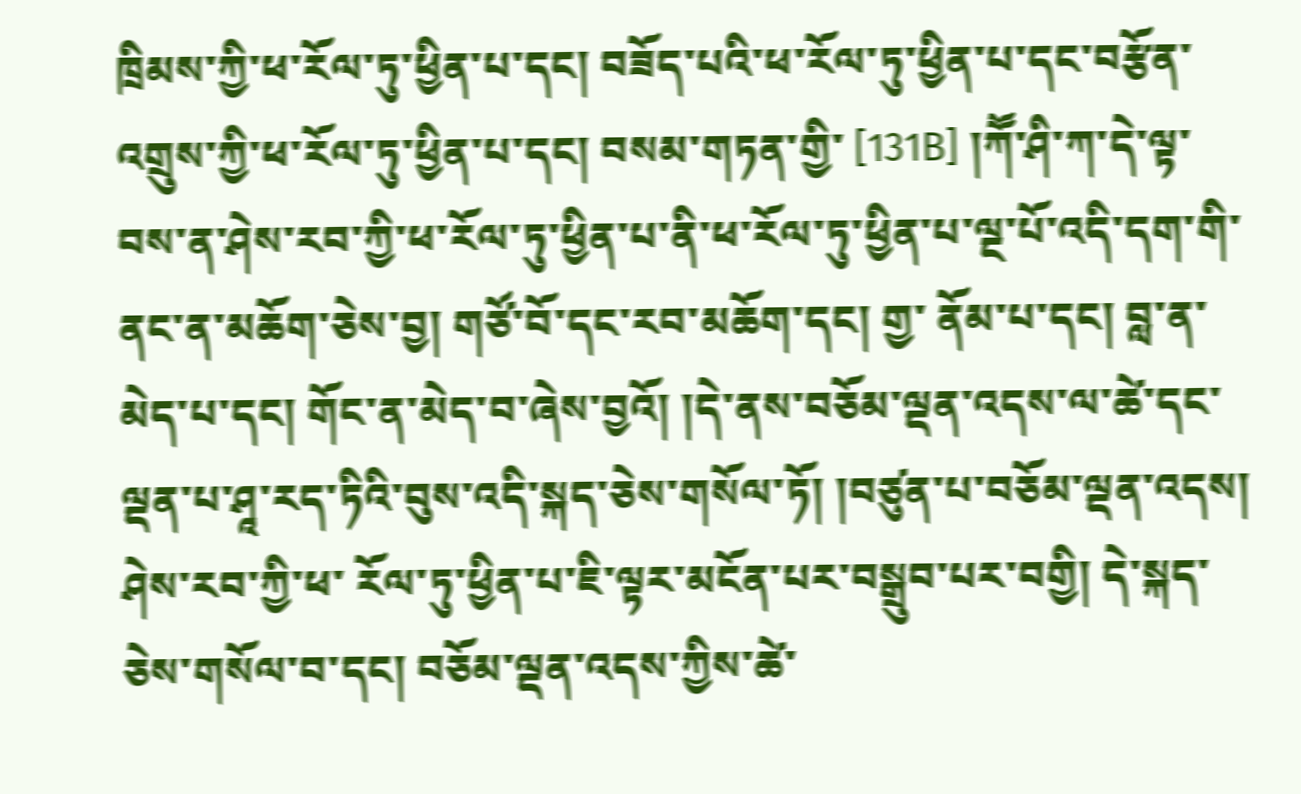ཁྲིམས་ཀྱི་ཕ་རོལ་ཏུ་ཕྱིན་པ་དང། བཟོད་པའི་ཕ་རོལ་ཏུ་ཕྱིན་པ་དང་བརྩོན་འགྲུས་ཀྱི་ཕ་རོལ་ཏུ་ཕྱིན་པ་དང། བསམ་གཏན་གྱི་ [131B] །ཀཽ་ཤི་ཀ་དེ་ལྟ་བས་ན་ཤེས་རབ་ཀྱི་ཕ་རོལ་ཏུ་ཕྱིན་པ་ནི་ཕ་རོལ་ཏུ་ཕྱིན་པ་ལྔ་པོ་འདི་དག་གི་ནང་ན་མཆོག་ཅེས་བྱ། གཙོ་བོ་དང་རབ་མཆོག་དང། གྱ་ ནོམ་པ་དང། བླ་ན་མེད་པ་དང། གོང་ན་མེད་བ་ཞེས་བྱའོ། །དེ་ནས་བཅོམ་ལྡན་འདས་ལ་ཚེ་དང་ལྡན་པ་ཤཱ་རད་ཏིའི་བུས་འདི་སྐད་ཅེས་གསོལ་ཏོ། །བཙུན་པ་བཅོམ་ལྡན་འདས། ཤེས་རབ་ཀྱི་ཕ་ རོལ་ཏུ་ཕྱིན་པ་ཇི་ལྟར་མངོན་པར་བསྒྲུབ་པར་བགྱི། དེ་སྐད་ཅེས་གསོལ་བ་དང། བཅོམ་ལྡན་འདས་ཀྱིས་ཚེ་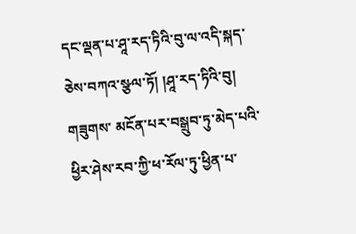དང་ལྡན་པ་ཤཱ་རད་ཏིའི་བུ་ལ་འདི་སྐད་ཅེས་བཀའ་སྩལ་ཏོ། །ཤཱ་རད་ཏིའི་བུ། གཟུགས་ མངོན་པར་བསྒྲུབ་ཏུ་མེད་པའི་ཕྱིར་ཤེས་རབ་ཀྱི་ཕ་རོལ་ཏུ་ཕྱིན་པ་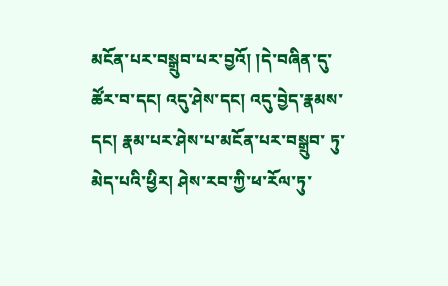མངོན་པར་བསྒྲུབ་པར་བྱའོ། །དེ་བཞིན་དུ་ཚོར་བ་དང། འདུ་ཤེས་དང། འདུ་བྱེད་རྣམས་དང། རྣམ་པར་ཤེས་པ་མངོན་པར་བསྒྲུབ་ ཏུ་མེད་པའི་ཕྱིར། ཤེས་རབ་ཀྱི་ཕ་རོལ་ཏུ་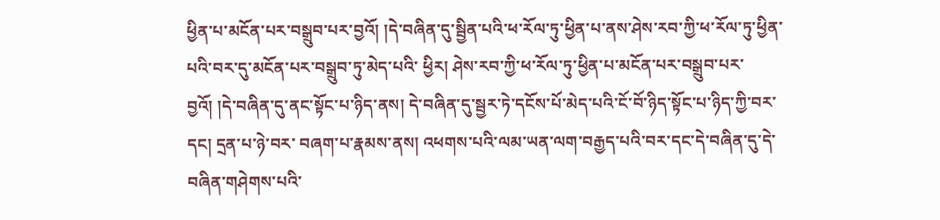ཕྱིན་པ་མངོན་པར་བསྒྲུབ་པར་བྱའོ། །དེ་བཞིན་དུ་སྦྱིན་པའི་ཕ་རོལ་ཏུ་ཕྱིན་པ་ནས་ཤེས་རབ་ཀྱི་ཕ་རོལ་ཏུ་ཕྱིན་པའི་བར་དུ་མངོན་པར་བསྒྲུབ་ཏུ་མེད་པའི་ ཕྱིར། ཤེས་རབ་ཀྱི་ཕ་རོལ་ཏུ་ཕྱིན་པ་མངོན་པར་བསྒྲུབ་པར་བྱའོ། །དེ་བཞིན་དུ་ནང་སྟོང་པ་ཉིད་ནས། དེ་བཞིན་དུ་སྦྱར་ཏེ་དངོས་པོ་མེད་པའི་ངོ་བོ་ཉིད་སྟོང་པ་ཉིད་ཀྱི་བར་དང། དྲན་པ་ཉེ་བར་ བཞག་པ་རྣམས་ནས། འཕགས་པའི་ལམ་ཡན་ལག་བརྒྱད་པའི་བར་དང་དེ་བཞིན་དུ་དེ་བཞིན་གཤེགས་པའི་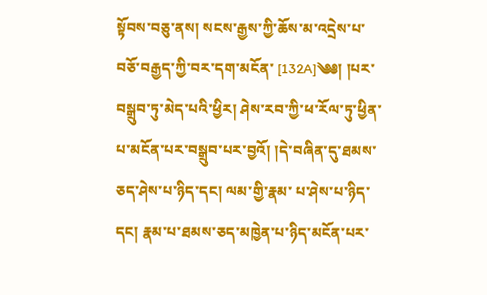སྟོབས་བཅུ་ནས། སངས་རྒྱས་ཀྱི་ཆོས་མ་འདྲེས་པ་བཅོ་བརྒྱད་ཀྱི་བར་དག་མངོན་ [132A]༄༅། །པར་བསྒྲུབ་ཏུ་མེད་པའི་ཕྱིར། ཤེས་རབ་ཀྱི་ཕ་རོལ་ཏུ་ཕྱིན་པ་མངོན་པར་བསྒྲུབ་པར་བྱའོ། །དེ་བཞིན་དུ་ཐམས་ཅད་ཤེས་པ་ཉིད་དང། ལམ་གྱི་རྣམ་ པ་ཤེས་པ་ཉིད་དང། རྣམ་པ་ཐམས་ཅད་མཁྱེན་པ་ཉིད་མངོན་པར་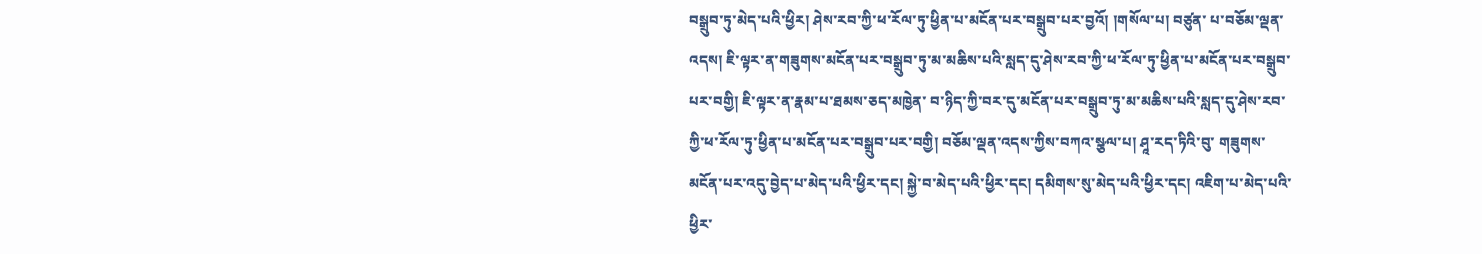བསྒྲུབ་ཏུ་མེད་པའི་ཕྱིར། ཤེས་རབ་ཀྱི་ཕ་རོལ་ཏུ་ཕྱིན་པ་མངོན་པར་བསྒྲུབ་པར་བྱའོ། །གསོལ་པ། བཙུན་ པ་བཅོམ་ལྡན་འདས། ཇི་ལྟར་ན་གཟུགས་མངོན་པར་བསྒྲུབ་ཏུ་མ་མཆིས་པའི་སླད་དུ་ཤེས་རབ་ཀྱི་ཕ་རོལ་ཏུ་ཕྱིན་པ་མངོན་པར་བསྒྲུབ་པར་བགྱི། ཇི་ལྟར་ན་རྣམ་པ་ཐམས་ཅད་མཁྱེན་ བ་ཉིད་ཀྱི་བར་དུ་མངོན་པར་བསྒྲུབ་ཏུ་མ་མཆིས་པའི་སླད་དུ་ཤེས་རབ་ཀྱི་ཕ་རོལ་ཏུ་ཕྱིན་པ་མངོན་པར་བསྒྲུབ་པར་བགྱི། བཅོམ་ལྡན་འདས་ཀྱིས་བཀའ་སྩལ་པ། ཤཱ་རད་ཏིའི་བུ་ གཟུགས་མངོན་པར་འདུ་བྱེད་པ་མེད་པའི་ཕྱིར་དང། སྐྱེ་བ་མེད་པའི་ཕྱིར་དང། དམིགས་སུ་མེད་པའི་ཕྱིར་དང། འཇིག་པ་མེད་པའི་ཕྱིར་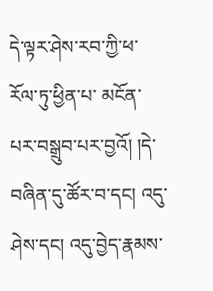དེ་ལྟར་ཤེས་རབ་ཀྱི་ཕ་རོལ་ཏུ་ཕྱིན་པ་ མངོན་པར་བསྒྲུབ་པར་བྱའོ། །དེ་བཞིན་དུ་ཚོར་བ་དང། འདུ་ཤེས་དང། འདུ་བྱེད་རྣམས་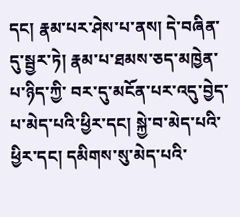དང། རྣམ་པར་ཤེས་པ་ནས། དེ་བཞིན་དུ་སྦྱར་ཏེ། རྣམ་པ་ཐམས་ཅད་མཁྱེན་པ་ཉིད་ཀྱི་ བར་དུ་མངོན་པར་འདུ་བྱེད་པ་མེད་པའི་ཕྱིར་དང། སྐྱེ་བ་མེད་པའི་ཕྱིར་དང། དམིགས་སུ་མེད་པའི་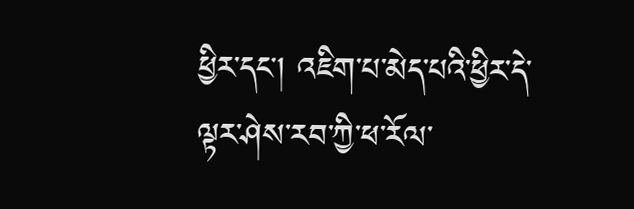ཕྱིར་དང། འཇིག་པ་མེད་པའི་ཕྱིར་དེ་ལྟར་ཤེས་རབ་ཀྱི་ཕ་རོལ་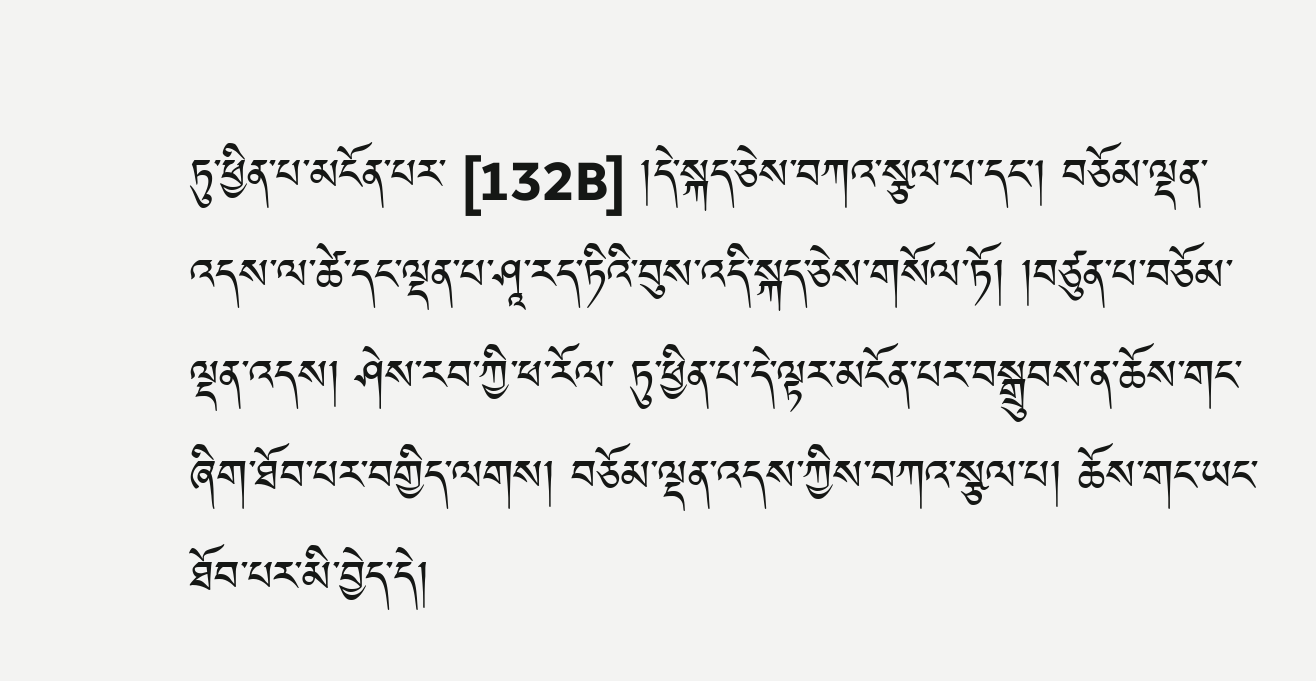ཏུ་ཕྱིན་པ་མངོན་པར་ [132B] །དེ་སྐད་ཅེས་བཀའ་སྩལ་པ་དང། བཅོམ་ལྡན་འདས་ལ་ཚེ་དང་ལྡན་པ་ཤཱ་རད་ཏིའི་བུས་འདི་སྐད་ཅེས་གསོལ་ཏོ། །བཙུན་པ་བཅོམ་ལྡན་འདས། ཤེས་རབ་ཀྱི་ཕ་རོལ་ ཏུ་ཕྱིན་པ་དེ་ལྟར་མངོན་པར་བསྒྲུབས་ན་ཆོས་གང་ཞིག་ཐོབ་པར་བགྱིད་ལགས། བཅོམ་ལྡན་འདས་ཀྱིས་བཀའ་སྩལ་པ། ཆོས་གང་ཡང་ཐོབ་པར་མི་བྱེད་དེ།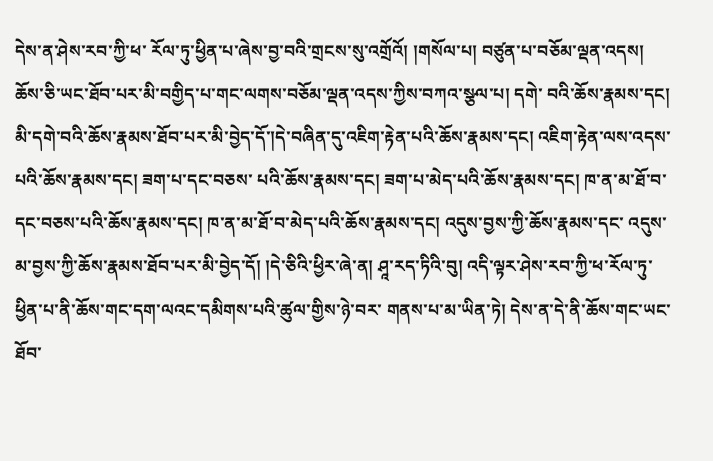དེས་ན་ཤེས་རབ་ཀྱི་ཕ་ རོལ་ཏུ་ཕྱིན་པ་ཞེས་བྱ་བའི་གྲངས་སུ་འགྲོའོ། །གསོལ་པ། བཙུན་པ་བཅོམ་ལྡན་འདས། ཆོས་ཅི་ཡང་ཐོབ་པར་མི་བགྱིད་པ་གང་ལགས་བཅོམ་ལྡན་འདས་ཀྱིས་བཀའ་སྩལ་པ། དགེ་ བའི་ཆོས་རྣམས་དང། མི་དགེ་བའི་ཆོས་རྣམས་ཐོབ་པར་མི་བྱེད་དོ་།དེ་བཞིན་དུ་འཇིག་རྟེན་པའི་ཆོས་རྣམས་དང། འཇིག་རྟེན་ལས་འདས་པའི་ཆོས་རྣམས་དང། ཟག་པ་དང་བཅས་ པའི་ཆོས་རྣམས་དང། ཟག་པ་མེད་པའི་ཆོས་རྣམས་དང། ཁ་ན་མ་ཐོ་བ་དང་བཅས་པའི་ཆོས་རྣམས་དང། ཁ་ན་མ་ཐོ་བ་མེད་པའི་ཆོས་རྣམས་དང། འདུས་བྱས་ཀྱི་ཆོས་རྣམས་དང་ འདུས་མ་བྱས་ཀྱི་ཆོས་རྣམས་ཐོབ་པར་མི་བྱེད་དོ། །དེ་ཅིའི་ཕྱིར་ཞེ་ན། ཤཱ་རད་ཏིའི་བུ། འདི་ལྟར་ཤེས་རབ་ཀྱི་ཕ་རོལ་ཏུ་ཕྱིན་པ་ནི་ཆོས་གང་དག་ལའང་དམིགས་པའི་ཚུལ་གྱིས་ཉེ་བར་ གནས་པ་མ་ཡིན་ཏེ། དེས་ན་དེ་ནི་ཆོས་གང་ཡང་ཐོབ་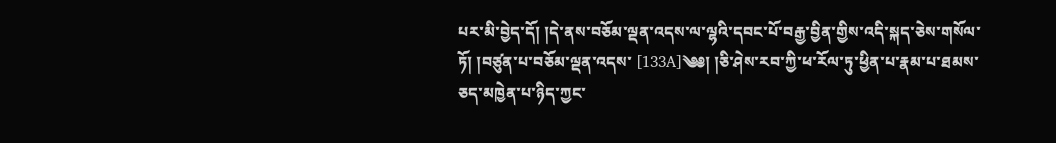པར་མི་བྱེད་དོ། །དེ་ནས་བཅོམ་ལྡན་འདས་ལ་ལྷའི་དབང་པོ་བརྒྱ་བྱིན་གྱིས་འདི་སྐད་ཅེས་གསོལ་ཏོ། །བཙུན་པ་བཅོམ་ལྡན་འདས་ [133A]༄༅། །ཅི་ཤེས་རབ་ཀྱི་ཕ་རོལ་ཏུ་ཕྱིན་པ་རྣམ་པ་ཐམས་ཅད་མཁྱེན་པ་ཉིད་ཀྱང་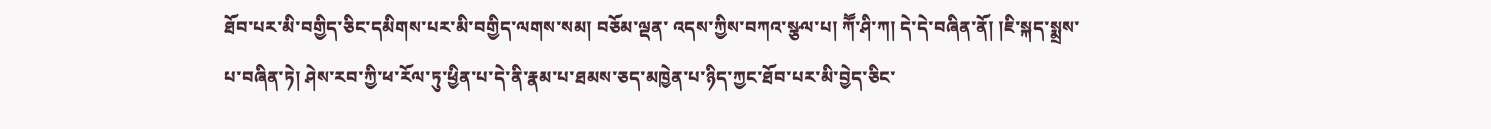ཐོབ་པར་མི་བགྱིད་ཅིང་དམིགས་པར་མི་བགྱིད་ལགས་སམ། བཅོམ་ལྡན་ འདས་ཀྱིས་བཀའ་སྩལ་པ། ཀཽ་ཤི་ཀ། དེ་དེ་བཞིན་ནོ། །ཇི་སྐད་སྨྲས་པ་བཞིན་ཏེ། ཤེས་རབ་ཀྱི་ཕ་རོལ་ཏུ་ཕྱིན་པ་དེ་ནི་རྣམ་པ་ཐམས་ཅད་མཁྱེན་པ་ཉིད་ཀྱང་ཐོབ་པར་མི་བྱེད་ཅིང་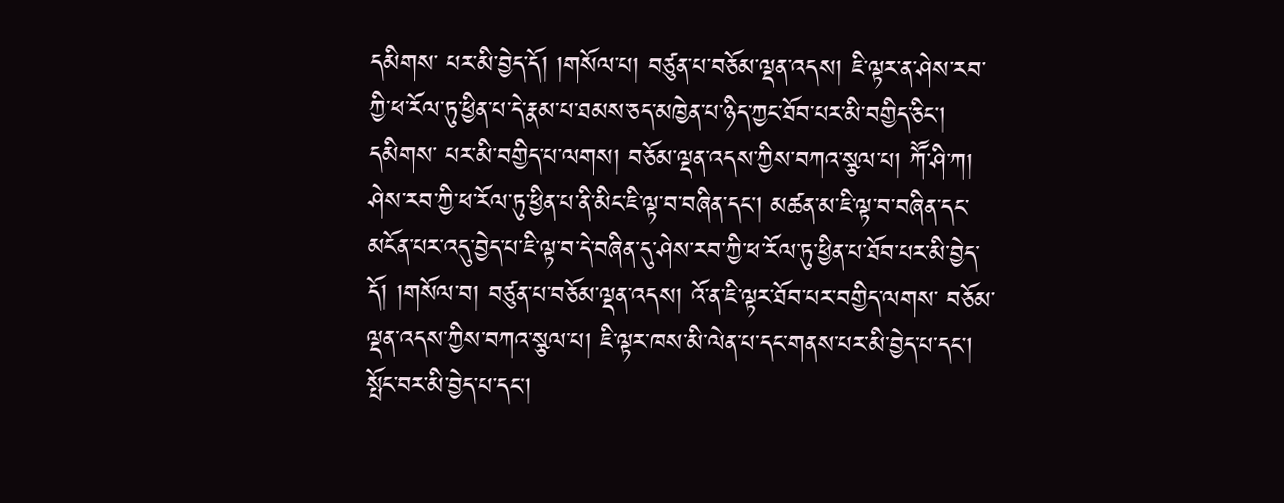དམིགས་ པར་མི་བྱེད་དོ། །གསོལ་པ། བཙུན་པ་བཅོམ་ལྡན་འདས། ཇི་ལྟར་ན་ཤེས་རབ་ཀྱི་ཕ་རོལ་ཏུ་ཕྱིན་པ་དེ་རྣམ་པ་ཐམས་ཅད་མཁྱེན་པ་ཉིད་ཀྱང་ཐོབ་པར་མི་བགྱིད་ཅིང། དམིགས་ པར་མི་བགྱིད་པ་ལགས། བཅོམ་ལྡན་འདས་ཀྱིས་བཀའ་སྩལ་པ། ཀཽ་ཤི་ཀ། ཤེས་རབ་ཀྱི་ཕ་རོལ་ཏུ་ཕྱིན་པ་ནི་མིང་ཇི་ལྟ་བ་བཞིན་དང། མཚན་མ་ཇི་ལྟ་བ་བཞིན་དང་ མངོན་པར་འདུ་བྱེད་པ་ཇི་ལྟ་བ་དེ་བཞིན་དུ་ཤེས་རབ་ཀྱི་ཕ་རོལ་ཏུ་ཕྱིན་པ་ཐོབ་པར་མི་བྱེད་དོ། །གསོལ་བ། བཙུན་པ་བཅོམ་ལྡན་འདས། འོ་ན་ཇི་ལྟར་ཐོབ་པར་བགྱིད་ལགས་ བཅོམ་ལྡན་འདས་ཀྱིས་བཀའ་སྩལ་པ། ཇི་ལྟར་ཁས་མི་ལེན་པ་དང་གནས་པར་མི་བྱེད་པ་དང། སྤོང་བར་མི་བྱེད་པ་དང།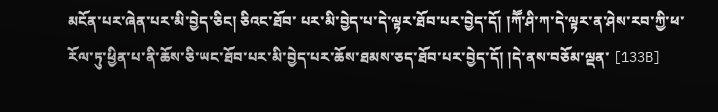མངོན་པར་ཞེན་པར་མི་བྱེད་ཅིང། ཅིའང་ཐོབ་ པར་མི་བྱེད་པ་དེ་ལྟར་ཐོབ་པར་བྱེད་དོ། །ཀཽ་ཤི་ཀ་དེ་ལྟར་ན་ཤེས་རབ་ཀྱི་ཕ་རོལ་ཏུ་ཕྱིན་པ་ནི་ཆོས་ཅི་ཡང་ཐོབ་པར་མི་བྱེད་པར་ཆོས་ཐམས་ཅད་ཐོབ་པར་བྱེད་དོ། །དེ་ནས་བཅོམ་ལྡན་ [133B]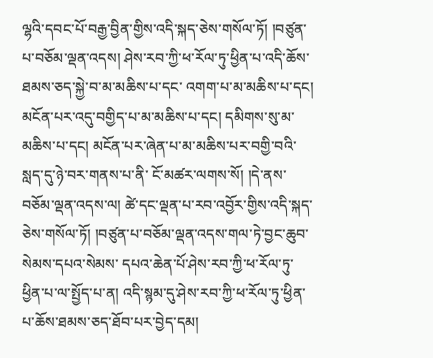ལྷའི་དབང་པོ་བརྒྱ་བྱིན་གྱིས་འདི་སྐད་ཅེས་གསོལ་ཏོ། །བཙུན་པ་བཅོམ་ལྡན་འདས། ཤེས་རབ་ཀྱི་ཕ་རོལ་ཏུ་ཕྱིན་པ་འདི་ཆོས་ཐམས་ཅད་སྐྱེ་བ་མ་མཆིས་པ་དང་ འགག་པ་མ་མཆིས་པ་དང། མངོན་པར་འདུ་བགྱིད་པ་མ་མཆིས་པ་དང། དམིགས་སུ་མ་མཆིས་པ་དང། མངོན་པར་ཞེན་པ་མ་མཆིས་པར་བགྱི་བའི་སླད་དུ་ཉེ་བར་གནས་པ་ནི་ ངོ་མཚར་ལགས་སོ། །དེ་ནས་བཅོམ་ལྡན་འདས་ལ། ཚེ་དང་ལྡན་པ་རབ་འབྱོར་གྱིས་འདི་སྐད་ཅེས་གསོལ་ཏོ། །བཙུན་པ་བཅོམ་ལྡན་འདས་གལ་ཏེ་བྱང་ཆུབ་སེམས་དཔའ་སེམས་ དཔའ་ཆེན་པོ་ཤེས་རབ་ཀྱི་ཕ་རོལ་ཏུ་ཕྱིན་པ་ལ་སྤྱོད་པ་ན། འདི་སྙམ་དུ་ཤེས་རབ་ཀྱི་ཕ་རོལ་ཏུ་ཕྱིན་པ་ཆོས་ཐམས་ཅད་ཐོབ་པར་བྱེད་དམ།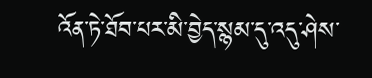འོན་ཏེ་ཐོབ་པར་མི་བྱེད་སྙམ་དུ་འདུ་ཤེས་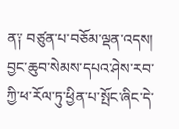ན༑ བཙུན་པ་བཅོམ་ལྡན་འདས། བྱང་ཆུབ་སེམས་དཔའ་ཤེས་རབ་ཀྱི་ཕ་རོལ་ཏུ་ཕྱིན་པ་སྤོང་ཞིང་དེ་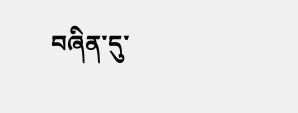བཞིན་དུ་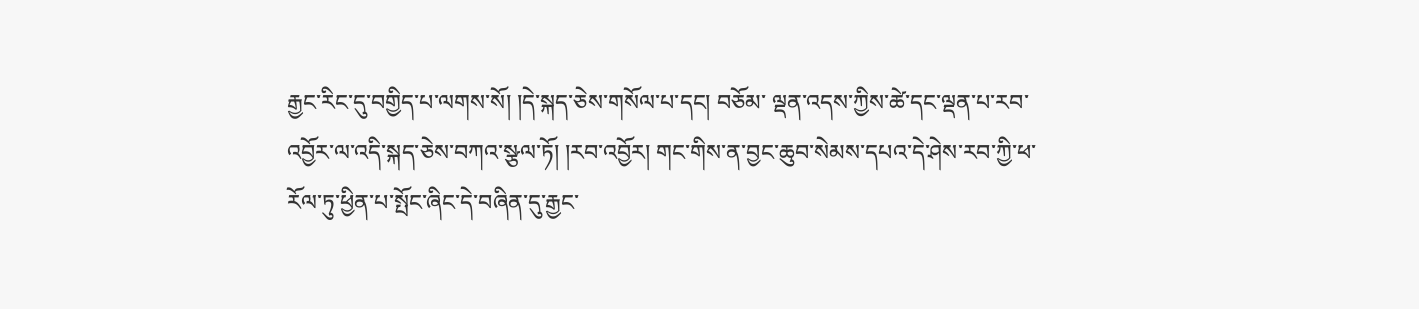རྒྱང་རིང་དུ་བགྱིད་པ་ལགས་སོ། །དེ་སྐད་ཅེས་གསོལ་པ་དང། བཅོམ་ ལྡན་འདས་ཀྱིས་ཚེ་དང་ལྡན་པ་རབ་འབྱོར་ལ་འདི་སྐད་ཅེས་བཀའ་སྩལ་ཏོ། །རབ་འབྱོར། གང་གིས་ན་བྱང་ཆུབ་སེམས་དཔའ་དེ་ཤེས་རབ་ཀྱི་ཕ་རོལ་ཏུ་ཕྱིན་པ་སྤོང་ཞིང་དེ་བཞིན་དུ་རྒྱང་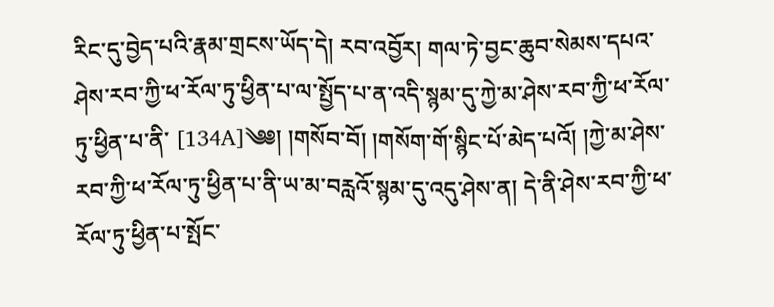རིང་དུ་བྱེད་པའི་རྣམ་གྲངས་ཡོད་དེ། རབ་འབྱོར། གལ་ཏེ་བྱང་ཆུབ་སེམས་དཔའ་ཤེས་རབ་ཀྱི་ཕ་རོལ་ཏུ་ཕྱིན་པ་ལ་སྤྱོད་པ་ན་འདི་སྙམ་དུ་ཀྱེ་མ་ཤེས་རབ་ཀྱི་ཕ་རོལ་ཏུ་ཕྱིན་པ་ནི་ [134A]༄༅། །གསོབ་བོ། །གསོག་གོ་སྙིང་པོ་མེད་པའོ། །ཀྱེ་མ་ཤེས་རབ་ཀྱི་ཕ་རོལ་ཏུ་ཕྱིན་པ་ནི་ཡ་མ་བརླའོ་སྙམ་དུ་འདུ་ཤེས་ན། དེ་ནི་ཤེས་རབ་ཀྱི་ཕ་ རོལ་ཏུ་ཕྱིན་པ་སྤོང་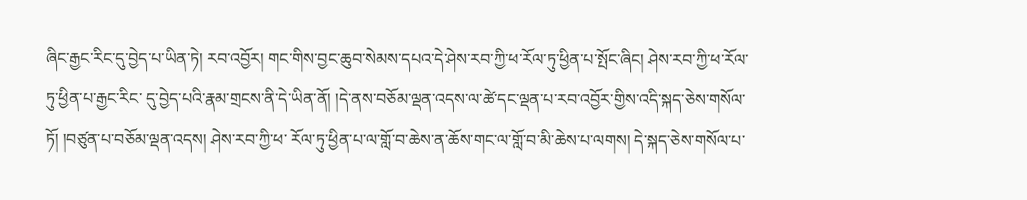ཞིང་རྒྱང་རིང་དུ་བྱེད་པ་ཡིན་ཏེ། རབ་འབྱོར། གང་གིས་བྱང་ཆུབ་སེམས་དཔའ་དེ་ཤེས་རབ་ཀྱི་ཕ་རོལ་ཏུ་ཕྱིན་པ་སྤོང་ཞིང། ཤེས་རབ་ཀྱི་ཕ་རོལ་ཏུ་ཕྱིན་པ་རྒྱང་རིང་ དུ་བྱེད་པའི་རྣམ་གྲངས་ནི་དེ་ཡིན་ནོ། །དེ་ནས་བཅོམ་ལྡན་འདས་ལ་ཚེ་དང་ལྡན་པ་རབ་འབྱོར་གྱིས་འདི་སྐད་ཅེས་གསོལ་ཏོ། །བཙུན་པ་བཅོམ་ལྡན་འདས། ཤེས་རབ་ཀྱི་ཕ་ རོལ་ཏུ་ཕྱིན་པ་ལ་གློ་བ་ཆེས་ན་ཆོས་གང་ལ་གློ་བ་མི་ཆེས་པ་ལགས། དེ་སྐད་ཅེས་གསོལ་པ་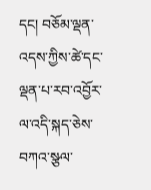དང། བཅོམ་ལྡན་འདས་ཀྱིས་ཚེ་དང་ལྡན་པ་རབ་འབྱོར་ལ་འདི་སྐད་ཅེས་བཀའ་སྩལ་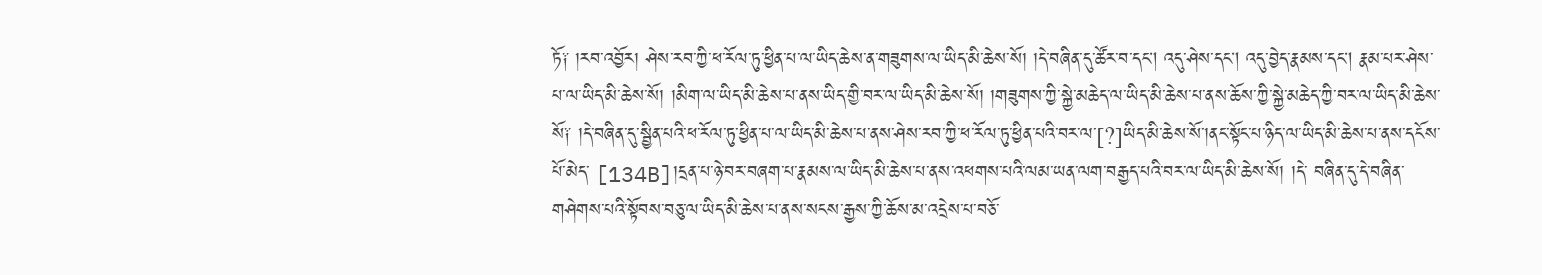ཏོ༑ །རབ་འབྱོར། ཤེས་རབ་ཀྱི་ཕ་རོལ་ཏུ་ཕྱིན་པ་ལ་ཡིད་ཆེས་ན་གཟུགས་ལ་ཡིད་མི་ཆེས་སོ། །དེ་བཞིན་དུ་ཚོར་བ་དང། འདུ་ཤེས་དང། འདུ་བྱེད་རྣམས་དང། རྣམ་པར་ཤེས་ པ་ལ་ཡིད་མི་ཆེས་སོ། །མིག་ལ་ཡིད་མི་ཆེས་པ་ནས་ཡིད་གྱི་བར་ལ་ཡིད་མི་ཆེས་སོ། །གཟུགས་ཀྱི་སྐྱེ་མཆེད་ལ་ཡིད་མི་ཆེས་པ་ནས་ཆོས་ཀྱི་སྐྱེ་མཆེད་ཀྱི་བར་ལ་ཡིད་མི་ཆེས་ སོ༑ །དེ་བཞིན་དུ་སྦྱིན་པའི་ཕ་རོལ་ཏུ་ཕྱིན་པ་ལ་ཡིད་མི་ཆེས་པ་ནས་ཤེས་རབ་ཀྱི་ཕ་རོལ་ཏུ་ཕྱིན་པའི་བར་ལ་[?]ཡིད་མི་ཆེས་སོ་།ནང་སྟོང་པ་ཉིད་ལ་ཡིད་མི་ཆེས་པ་ནས་དངོས་པོ་མེད་ [134B]།དྲན་པ་ཉེ་བར་བཞག་པ་རྣམས་ལ་ཡིད་མི་ཆེས་པ་ནས་འཕགས་པའི་ལམ་ཡན་ལག་བརྒྱད་པའི་བར་ལ་ཡིད་མི་ཆེས་སོ། །དེ་ བཞིན་དུ་དེ་བཞིན་གཤེགས་པའི་སྟོབས་བཅུ་ལ་ཡིད་མི་ཆེས་པ་ནས་སངས་རྒྱས་ཀྱི་ཆོས་མ་འདྲེས་པ་བཅོ་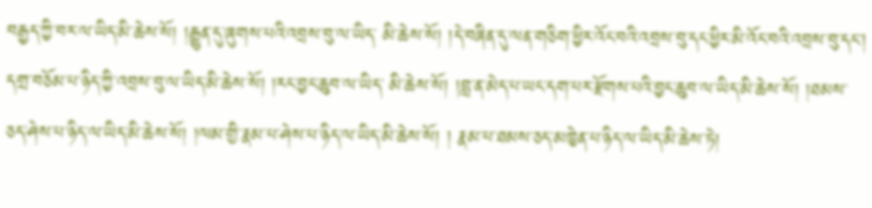བརྒྱད་ཀྱི་བར་ལ་ཡིད་མི་ཆེས་སོ། །རྒྱུན་དུ་ཞུགས་པའི་འབྲས་བུ་ལ་ཡིད་ མི་ཆེས་སོ། །དེ་བཞིན་དུ་ལན་གཅིག་ཕྱིར་འོང་བའི་འབྲས་བུ་དང་ཕྱིར་མི་འོང་བའི་འབྲས་བུ་དང། དགྲ་བཅོམ་པ་ཉིད་ཀྱི་འབྲས་བུ་ལ་ཡིད་མི་ཆེས་སོ། །རང་བྱང་ཆུབ་ལ་ཡིད་ མི་ཆེས་སོ། །བླ་ན་མེད་པ་ཡང་དག་པར་རྫོགས་པའི་བྱང་ཆུབ་ལ་ཡིད་མི་ཆེས་སོ། །ཐམས་ཅད་ཤེས་པ་ཉིད་ལ་ཡིད་མི་ཆེས་སོ། །ལམ་གྱི་རྣམ་པ་ཤེས་པ་ཉིད་ལ་ཡིད་མི་ཆེས་སོ། ། རྣམ་པ་ཐམས་ཅད་མཁྱེན་པ་ཉིད་ལ་ཡིད་མི་ཆེས་ཏེ།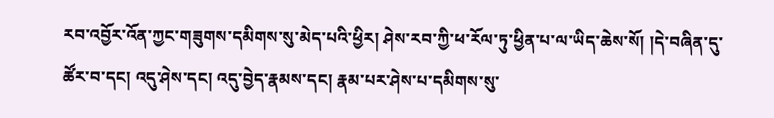རབ་འབྱོར་འོན་ཀྱང་གཟུགས་དམིགས་སུ་མེད་པའི་ཕྱིར། ཤེས་རབ་ཀྱི་ཕ་རོལ་ཏུ་ཕྱིན་པ་ལ་ཡིད་ཆེས་སོ། །དེ་བཞིན་དུ་ ཚོར་བ་དང། འདུ་ཤེས་དང། འདུ་བྱེད་རྣམས་དང། རྣམ་པར་ཤེས་པ་དམིགས་སུ་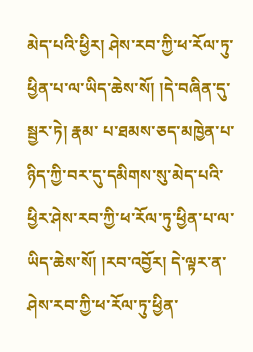མེད་པའི་ཕྱིར། ཤེས་རབ་ཀྱི་ཕ་རོལ་ཏུ་ཕྱིན་པ་ལ་ཡིད་ཆེས་སོ། །དེ་བཞིན་དུ་སྦྱར་ཏེ། རྣམ་ པ་ཐམས་ཅད་མཁྱེན་པ་ཉིད་ཀྱི་བར་དུ་དམིགས་སུ་མེད་པའི་ཕྱིར་ཤེས་རབ་ཀྱི་ཕ་རོལ་ཏུ་ཕྱིན་པ་ལ་ཡིད་ཆེས་སོ། །རབ་འབྱོར། དེ་ལྟར་ན་ཤེས་རབ་ཀྱི་ཕ་རོལ་ཏུ་ཕྱིན་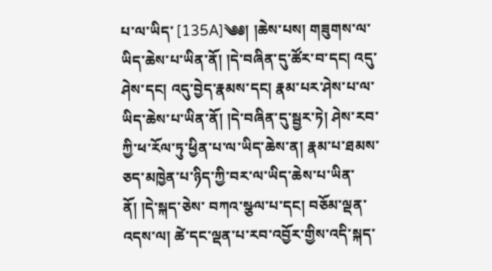པ་ལ་ཡིད་ [135A]༄༅། །ཆེས་པས། གཟུགས་ལ་ཡིད་ཆེས་པ་ཡིན་ནོ། །དེ་བཞིན་དུ་ཚོར་བ་དང། འདུ་ཤེས་དང། འདུ་བྱེད་རྣམས་དང། རྣམ་པར་ཤེས་པ་ལ་ ཡིད་ཆེས་པ་ཡིན་ནོ། །དེ་བཞིན་དུ་སྦྱར་ཏེ། ཤེས་རབ་ཀྱི་ཕ་རོལ་ཏུ་ཕྱིན་པ་ལ་ཡིད་ཆེས་ན། རྣམ་པ་ཐམས་ཅད་མཁྱེན་པ་ཉིད་ཀྱི་བར་ལ་ཡིད་ཆེས་པ་ཡིན་ནོ། །དེ་སྐད་ཅེས་ བཀའ་སྩལ་པ་དང། བཅོམ་ལྡན་འདས་ལ། ཚེ་དང་ལྡན་པ་རབ་འབྱོར་གྱིས་འདི་སྐད་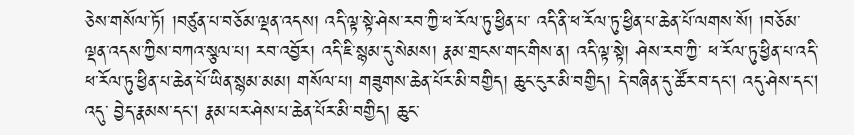ཅེས་གསོལ་ཏོ། །བཙུན་པ་བཅོམ་ལྡན་འདས། འདི་ལྟ་སྟེ་ཤེས་རབ་ཀྱི་ཕ་རོལ་ཏུ་ཕྱིན་པ་ འདི་ནི་ཕ་རོལ་ཏུ་ཕྱིན་པ་ཆེན་པོ་ལགས་སོ། །བཅོམ་ལྡན་འདས་ཀྱིས་བཀའ་སྩལ་པ། རབ་འབྱོར། འདི་ཇི་སྙམ་དུ་སེམས། རྣམ་གྲངས་གང་གིས་ན། འདི་ལྟ་སྟེ། ཤེས་རབ་ཀྱི་ ཕ་རོལ་ཏུ་ཕྱིན་པ་འདི་ཕ་རོལ་ཏུ་ཕྱིན་པ་ཆེན་པོ་ཡིན་སྙམ་མམ། གསོལ་པ། གཟུགས་ཆེན་པོར་མི་བགྱིད། ཆུང་ངུར་མི་བགྱིད། དེ་བཞིན་དུ་ཚོར་བ་དང། འདུ་ཤེས་དང། འདུ་ བྱེད་རྣམས་དང། རྣམ་པར་ཤེས་པ་ཆེན་པོར་མི་བགྱིད། ཆུང་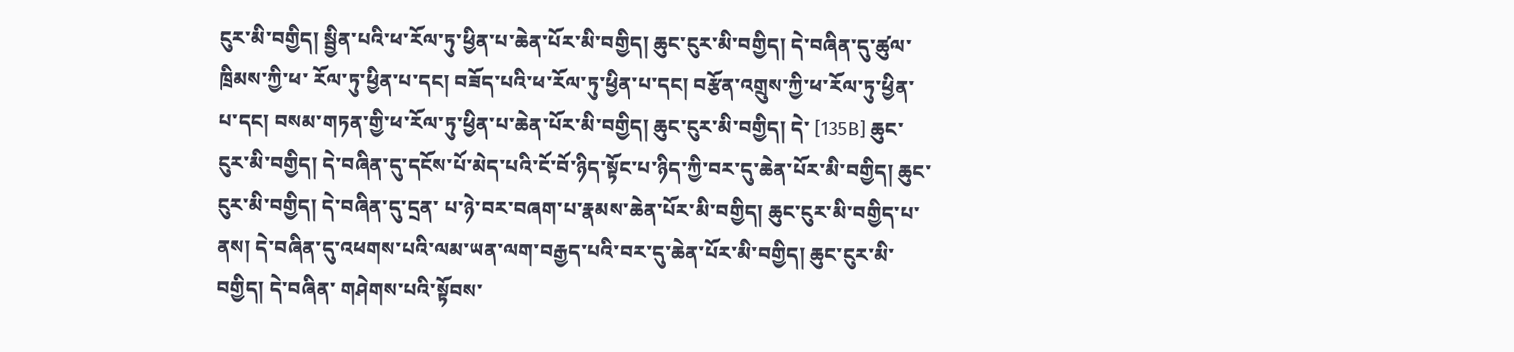ངུར་མི་བགྱིད། སྦྱིན་པའི་ཕ་རོལ་ཏུ་ཕྱིན་པ་ཆེན་པོར་མི་བགྱིད། ཆུང་ངུར་མི་བགྱིད། དེ་བཞིན་དུ་ཚུལ་ཁྲིམས་ཀྱི་ཕ་ རོལ་ཏུ་ཕྱིན་པ་དང། བཟོད་པའི་ཕ་རོལ་ཏུ་ཕྱིན་པ་དང། བརྩོན་འགྲུས་ཀྱི་ཕ་རོལ་ཏུ་ཕྱིན་པ་དང། བསམ་གཏན་གྱི་ཕ་རོལ་ཏུ་ཕྱིན་པ་ཆེན་པོར་མི་བགྱིད། ཆུང་ངུར་མི་བགྱིད། དེ་ [135B] ཆུང་ངུར་མི་བགྱིད། དེ་བཞིན་དུ་དངོས་པོ་མེད་པའི་ངོ་བོ་ཉིད་སྟོང་པ་ཉིད་ཀྱི་བར་དུ་ཆེན་པོར་མི་བགྱིད། ཆུང་ངུར་མི་བགྱིད། དེ་བཞིན་དུ་དྲན་ པ་ཉེ་བར་བཞག་པ་རྣམས་ཆེན་པོར་མི་བགྱིད། ཆུང་ངུར་མི་བགྱིད་པ་ནས། དེ་བཞིན་དུ་འཕགས་པའི་ལམ་ཡན་ལག་བརྒྱད་པའི་བར་དུ་ཆེན་པོར་མི་བགྱིད། ཆུང་ངུར་མི་བགྱིད། དེ་བཞིན་ གཤེགས་པའི་སྟོབས་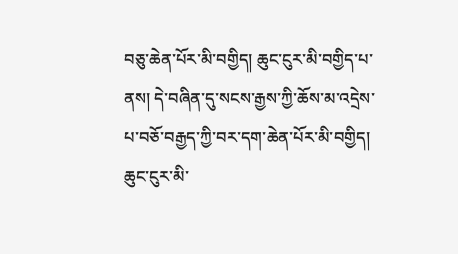བཅུ་ཆེན་པོར་མི་བགྱིད། ཆུང་ངུར་མི་བགྱིད་པ་ནས། དེ་བཞིན་དུ་སངས་རྒྱས་ཀྱི་ཆོས་མ་འདྲེས་པ་བཅོ་བརྒྱད་ཀྱི་བར་དག་ཆེན་པོར་མི་བགྱིད། ཆུང་ངུར་མི་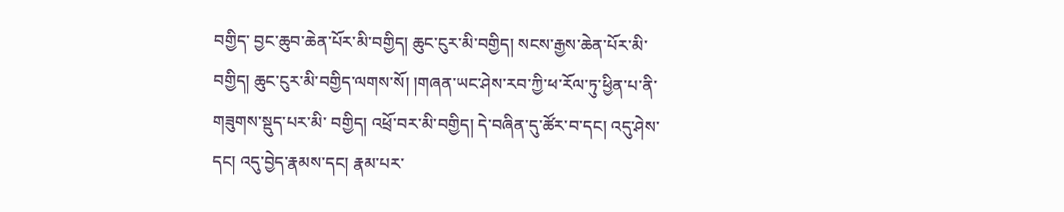བགྱིད་ བྱང་ཆུབ་ཆེན་པོར་མི་བགྱིད། ཆུང་ངུར་མི་བགྱིད། སངས་རྒྱས་ཆེན་པོར་མི་བགྱིད། ཆུང་ངུར་མི་བགྱིད་ལགས་སོ། །གཞན་ཡང་ཤེས་རབ་ཀྱི་ཕ་རོལ་ཏུ་ཕྱིན་པ་ནི་གཟུགས་སྡུད་པར་མི་ བགྱིད། འཕྲོ་བར་མི་བགྱིད། དེ་བཞིན་དུ་ཚོར་བ་དང། འདུ་ཤེས་དང། འདུ་བྱེད་རྣམས་དང། རྣམ་པར་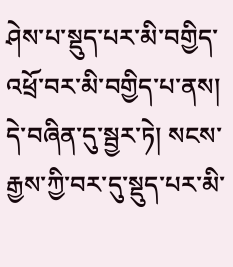ཤེས་པ་སྡུད་པར་མི་བགྱིད་འཕྲོ་བར་མི་བགྱིད་པ་ནས། དེ་བཞིན་དུ་སྦྱར་ཏེ། སངས་ རྒྱས་ཀྱི་བར་དུ་སྡུད་པར་མི་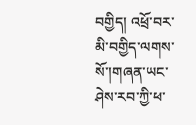བགྱིད། འཕྲོ་བར་མི་བགྱིད་ལགས་སོ་།གཞན་ཡང་ཤེས་རབ་ཀྱི་ཕ་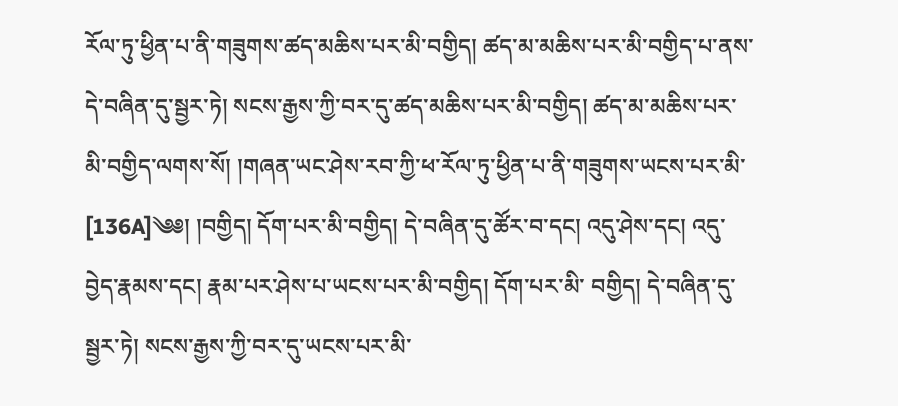རོལ་ཏུ་ཕྱིན་པ་ནི་གཟུགས་ཚད་མཆིས་པར་མི་བགྱིད། ཚད་མ་མཆིས་པར་མི་བགྱིད་པ་ནས་ དེ་བཞིན་དུ་སྦྱར་ཏེ། སངས་རྒྱས་ཀྱི་བར་དུ་ཚད་མཆིས་པར་མི་བགྱིད། ཚད་མ་མཆིས་པར་མི་བགྱིད་ལགས་སོ། །གཞན་ཡང་ཤེས་རབ་ཀྱི་ཕ་རོལ་ཏུ་ཕྱིན་པ་ནི་གཟུགས་ཡངས་པར་མི་ [136A]༄༅། །བགྱིད། དོག་པར་མི་བགྱིད། དེ་བཞིན་དུ་ཚོར་བ་དང། འདུ་ཤེས་དང། འདུ་བྱེད་རྣམས་དང། རྣམ་པར་ཤེས་པ་ཡངས་པར་མི་བགྱིད། དོག་པར་མི་ བགྱིད། དེ་བཞིན་དུ་སྦྱར་ཏེ། སངས་རྒྱས་ཀྱི་བར་དུ་ཡངས་པར་མི་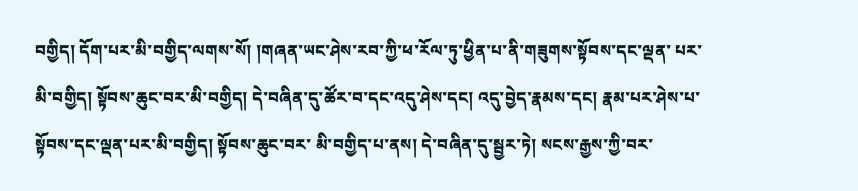བགྱིད། དོག་པར་མི་བགྱིད་ལགས་སོ། །གཞན་ཡང་ཤེས་རབ་ཀྱི་ཕ་རོལ་ཏུ་ཕྱིན་པ་ནི་གཟུགས་སྟོབས་དང་ལྡན་ པར་མི་བགྱིད། སྟོབས་ཆུང་བར་མི་བགྱིད། དེ་བཞིན་དུ་ཚོར་བ་དང་འདུ་ཤེས་དང། འདུ་བྱེད་རྣམས་དང། རྣམ་པར་ཤེས་པ་སྟོབས་དང་ལྡན་པར་མི་བགྱིད། སྟོབས་ཆུང་བར་ མི་བགྱིད་པ་ནས། དེ་བཞིན་དུ་སྦྱར་ཏེ། སངས་རྒྱས་ཀྱི་བར་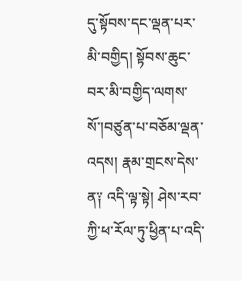དུ་སྟོབས་དང་ལྡན་པར་མི་བགྱིད། སྟོབས་ཆུང་བར་མི་བགྱིད་ལགས་སོ་།བཙུན་པ་བཅོམ་ལྡན་འདས། རྣམ་གྲངས་དེས་ ན༑ འདི་ལྟ་སྟེ། ཤེས་རབ་ཀྱི་ཕ་རོལ་ཏུ་ཕྱིན་པ་འདི་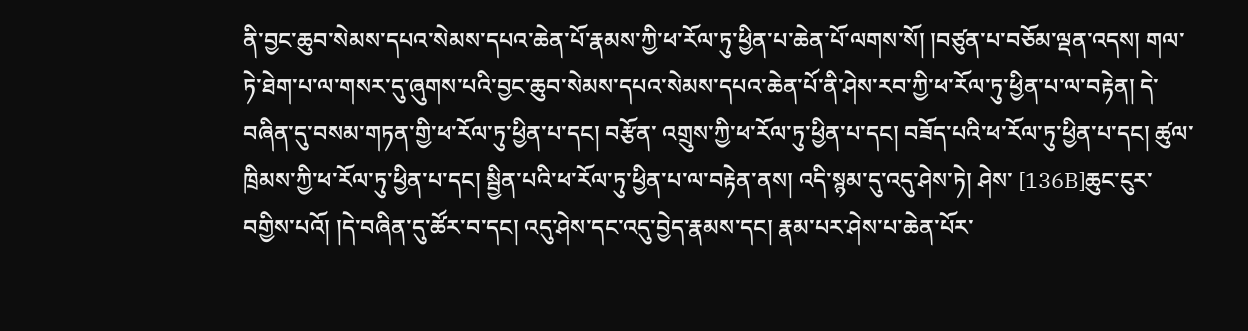ནི་བྱང་ཆུབ་སེམས་དཔའ་སེམས་དཔའ་ཆེན་པོ་རྣམས་ཀྱི་ཕ་རོལ་ཏུ་ཕྱིན་པ་ཆེན་པོ་ལགས་སོ། །བཙུན་པ་བཅོམ་ལྡན་འདས། གལ་ ཏེ་ཐེག་པ་ལ་གསར་དུ་ཞུགས་པའི་བྱང་ཆུབ་སེམས་དཔའ་སེམས་དཔའ་ཆེན་པོ་ནི་ཤེས་རབ་ཀྱི་ཕ་རོལ་ཏུ་ཕྱིན་པ་ལ་བརྟེན། དེ་བཞིན་དུ་བསམ་གཏན་གྱི་ཕ་རོལ་ཏུ་ཕྱིན་པ་དང། བརྩོན་ འགྲུས་ཀྱི་ཕ་རོལ་ཏུ་ཕྱིན་པ་དང། བཟོད་པའི་ཕ་རོལ་ཏུ་ཕྱིན་པ་དང། ཚུལ་ཁྲིམས་ཀྱི་ཕ་རོལ་ཏུ་ཕྱིན་པ་དང། སྦྱིན་པའི་ཕ་རོལ་ཏུ་ཕྱིན་པ་ལ་བརྟེན་ནས། འདི་སྙམ་དུ་འདུ་ཤེས་ཏེ། ཤེས་ [136B]ཆུང་ངུར་བགྱིས་པའོ། །དེ་བཞིན་དུ་ཚོར་བ་དང། འདུ་ཤེས་དང་འདུ་བྱེད་རྣམས་དང། རྣམ་པར་ཤེས་པ་ཆེན་པོར་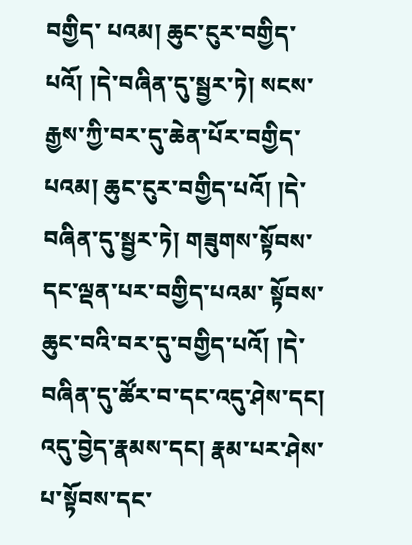བགྱིད་ པའམ། ཆུང་ངུར་བགྱིད་པའོ། །དེ་བཞིན་དུ་སྦྱར་ཏེ། སངས་རྒྱས་ཀྱི་བར་དུ་ཆེན་པོར་བགྱིད་པའམ། ཆུང་ངུར་བགྱིད་པའོ། །དེ་བཞིན་དུ་སྦྱར་ཏེ། གཟུགས་སྟོབས་དང་ལྡན་པར་བགྱིད་པའམ་ སྟོབས་ཆུང་བའི་བར་དུ་བགྱིད་པའོ། །དེ་བཞིན་དུ་ཚོར་བ་དང་འདུ་ཤེས་དང། འདུ་བྱེད་རྣམས་དང། རྣམ་པར་ཤེས་པ་སྟོབས་དང་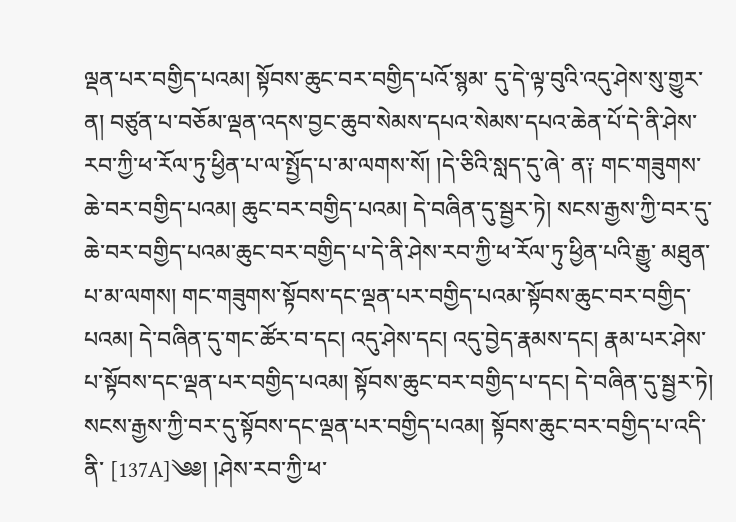ལྡན་པར་བགྱིད་པའམ། སྟོབས་ཆུང་བར་བགྱིད་པའོ་སྙམ་ དུ་དེ་ལྟ་བུའི་འདུ་ཤེས་སུ་གྱུར་ན། བཙུན་པ་བཅོམ་ལྡན་འདས་བྱང་ཆུབ་སེམས་དཔའ་སེམས་དཔའ་ཆེན་པོ་དེ་ནི་ཤེས་རབ་ཀྱི་ཕ་རོལ་ཏུ་ཕྱིན་པ་ལ་སྤྱོད་པ་མ་ལགས་སོ། །དེ་ཅིའི་སླད་དུ་ཞེ་ ན༑ གང་གཟུགས་ཆེ་བར་བགྱིད་པའམ། ཆུང་བར་བགྱིད་པའམ། དེ་བཞིན་དུ་སྦྱར་ཏེ། སངས་རྒྱས་ཀྱི་བར་དུ་ཆེ་བར་བགྱིད་པའམ་ཆུང་བར་བགྱིད་པ་དེ་ནི་ཤེས་རབ་ཀྱི་ཕ་རོལ་ཏུ་ཕྱིན་པའི་རྒྱུ་ མཐུན་པ་མ་ལགས། གང་གཟུགས་སྟོབས་དང་ལྡན་པར་བགྱིད་པའམ་སྟོབས་ཆུང་བར་བགྱིད་པའམ། དེ་བཞིན་དུ་གང་ཚོར་བ་དང། འདུ་ཤེས་དང། འདུ་བྱེད་རྣམས་དང། རྣམ་པར་ཤེས་ པ་སྟོབས་དང་ལྡན་པར་བགྱིད་པའམ། སྟོབས་ཆུང་བར་བགྱིད་པ་དང། དེ་བཞིན་དུ་སྦྱར་ཏེ། སངས་རྒྱས་ཀྱི་བར་དུ་སྟོབས་དང་ལྡན་པར་བགྱིད་པའམ། སྟོབས་ཆུང་བར་བགྱིད་པ་འདི་ནི་ [137A]༄༅། །ཤེས་རབ་ཀྱི་ཕ་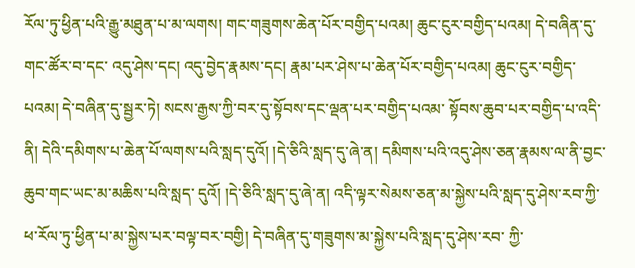རོལ་ཏུ་ཕྱིན་པའི་རྒྱུ་མཐུན་པ་མ་ལགས། གང་གཟུགས་ཆེན་པོར་བགྱིད་པའམ། ཆུང་ངུར་བགྱིད་པའམ། དེ་བཞིན་དུ་གང་ཚོར་བ་དང་ འདུ་ཤེས་དང། འདུ་བྱེད་རྣམས་དང། རྣམ་པར་ཤེས་པ་ཆེན་པོར་བགྱིད་པའམ། ཆུང་ངུར་བགྱིད་པའམ། དེ་བཞིན་དུ་སྦྱར་ཏེ། སངས་རྒྱས་ཀྱི་བར་དུ་སྟོབས་དང་ལྡན་པར་བགྱིད་པའམ་ སྟོབས་ཆུབ་པར་བགྱིད་པ་འདི་ནི། དེའི་དམིགས་པ་ཆེན་པོ་ལགས་པའི་སླད་དུའོ། །དེ་ཅིའི་སླད་དུ་ཞེ་ན། དམིགས་པའི་འདུ་ཤེས་ཅན་རྣམས་ལ་ནི་བྱང་ཆུབ་གང་ཡང་མ་མཆིས་པའི་སླད་ དུའོ། །དེ་ཅིའི་སླད་དུ་ཞེ་ན། འདི་ལྟར་སེམས་ཅན་མ་སྐྱེས་པའི་སླད་དུ་ཤེས་རབ་ཀྱི་ཕ་རོལ་ཏུ་ཕྱིན་པ་མ་སྐྱེས་པར་བལྟ་བར་བགྱི། དེ་བཞིན་དུ་གཟུགས་མ་སྐྱེས་པའི་སླད་དུ་ཤེས་རབ་ ཀྱི་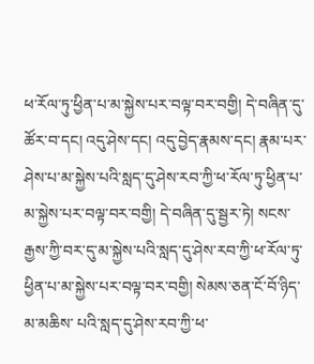ཕ་རོལ་ཏུ་ཕྱིན་པ་མ་སྐྱེས་པར་བལྟ་བར་བགྱི། དེ་བཞིན་དུ་ཚོར་བ་དང། འདུ་ཤེས་དང། འདུ་བྱེད་རྣམས་དང། རྣམ་པར་ཤེས་པ་མ་སྐྱེས་པའི་སླད་དུ་ཤེས་རབ་ཀྱི་ཕ་རོལ་ཏུ་ཕྱིན་པ་ མ་སྐྱེས་པར་བལྟ་བར་བགྱི། དེ་བཞིན་དུ་སྦྱར་ཏེ། སངས་རྒྱས་ཀྱི་བར་དུ་མ་སྐྱེས་པའི་སླད་དུ་ཤེས་རབ་ཀྱི་ཕ་རོལ་ཏུ་ཕྱིན་པ་མ་སྐྱེས་པར་བལྟ་བར་བགྱི། སེམས་ཅན་ངོ་བོ་ཉིད་མ་མཆིས་ པའི་སླད་དུ་ཤེས་རབ་ཀྱི་ཕ་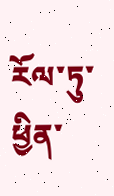རོལ་ཏུ་ཕྱིན་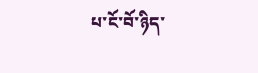པ་ངོ་བོ་ཉིད་